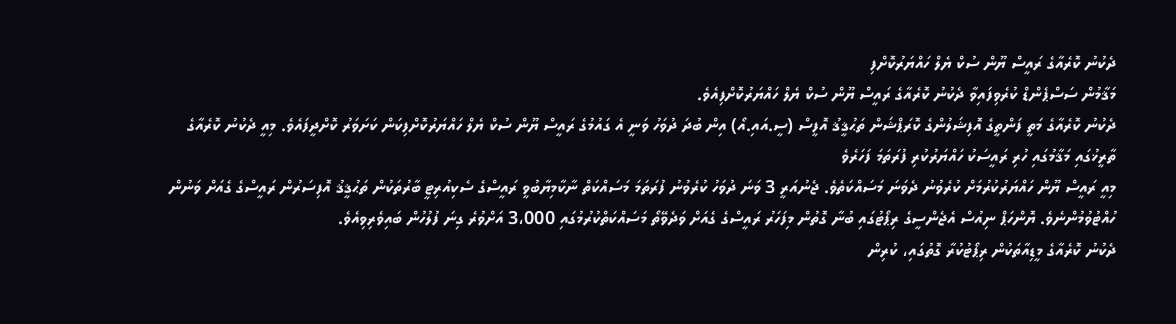ދެކުނު ކޮރެއާގެ ރައީސް ޔޫން ސުކް ޔެލް ހައްޔަރުކޮށްފި
މަޤާމުން ސަސްޕެންޑް ކުރެވިފައިވާ ދެކުނު ކޮރެއާގެ ރައީސް ޔޫން ސުކް ޔެލް ހައްޔަރުކޮށްފިއެވެ.
ދެކުނު ކޮރެއާގެ މަތީ ފަންތީގެ އޮފިޝަލުންގެ ކޮރަޕްޝަން ތަޙުޤީޤު އޮފީސް (ސީ.އައި.އޯ) އިން ބުދަ ދުވަހު ވަނީ އެ ގައުމުގެ ރައީސް ޔޫން ސުކް ޔެލް ހައްޔަރުކޮށްފިކަން ކަށަވަރު ކޮށްދީފައެވެ. މިއީ ދެކުނު ކޮރެއާގެ ތާރީޚުގައި މަޤާމުގައި ހުރި ރައީސަކު ހައްޔަރުކުރި ފުރަތަމަ ފަހަރެވެ
މިއީ ރައީސް ޔޫން ހައްޔަރުކުރުމަށް ކުރެވުނު ދެވަނަ މަސައްކަތެވެ. ޖެނުއަރީ 3 ވަނަ ދުވަހު ކުރެވުނު ފުރަތަމަ މަސައްކަތް ނާކާމިޔާބުވީ ރައީސްގެ ސެކިއުރިޓީ ބާރުތަކުން ތަޙުޤީޤު އޮފިސަރުން ރައީސްގެ ގެއަށް ވަނުން ހުއްޓުވުމުންނެވެ. ޔޮންހަޕް ނިއުސް އެޖެންސީގެ ރިޕޯޓުގައި ބުނާ ގޮތުން މިފަހަރު ރައީސްގެ ގެއަށް ވަދެވޭތޯ މަސައްކަތްކުރުމުގައި 3،000 އަށްވުރެ ގިނަ ފުލުހުން ބައިވެރިވިއެވެ.
ދެކުނު ކޮރެއާގެ މީޑިއާތަކުން ރިޕޯޓުކުރާ ގޮތުގައި، ކުރިން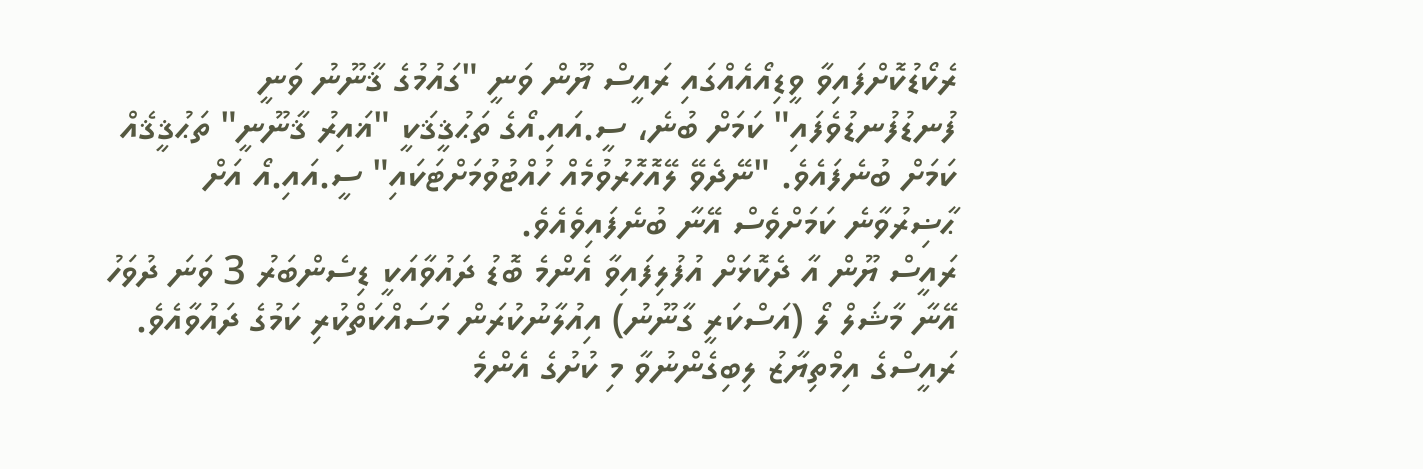ރެކޯޑުކޮށްފައިވާ ވީޑިއޯއެއްގައި ރައީސް ޔޫން ވަނީ "ގައުމުގެ ޤާނޫނު ވަނީ ފުނޑުފުނޑުވެފައި" ކަމަށް ބުނެ، ސީ.އައި.އޯގެ ތަޙުޤީޤަކީ "ޣައިރު ޤާނޫނީ" ތަޙުޤީޤެއް ކަމަށް ބުނެފައެވެ. "ނޭދެވޭ ލޭއޮހޮރުވުމެއް ހުއްޓުވުމަށްޓަކައި" ސީ.އައި.އޯ އަށް ޙާޟިރުވާނެ ކަމަށްވެސް އޭނާ ބުނެފައިވެއެވެ.
ރައީސް ޔޫން އާ ދެކޮޅަށް އުފުލިފައިވާ އެންމެ ބޮޑު ދައުވާއަކީ ޑިސެންބަރު 3 ވަނަ ދުވަހު އޭނާ މާޝަލް ލޯ (އަސްކަރީ ގާނޫނު) އިއުލާނުކުރަން މަސައްކަތްކުރި ކަމުގެ ދައުވާއެވެ. ރައީސްގެ އިމްތިޔާޒު ލިބިގެންނުވާ މި ކުށުގެ އެންމެ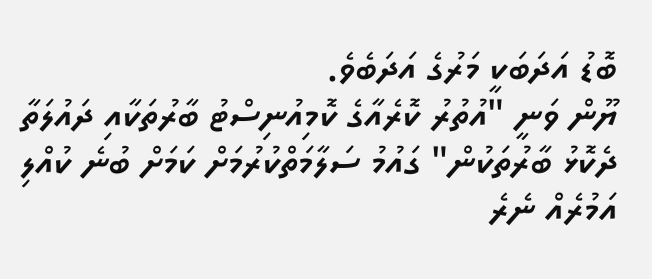ބޮޑު އަދަބަކީ މަރުގެ އަދަބެވެ.
ޔޫން ވަނީ "އުތުރު ކޮރެއާގެ ކޮމިއުނިސްޓު ބާރުތަކާއި ދައުލަތާ ދެކޮޅު ބާރުތަކުން" ގައުމު ސަލާމަތްކުރުމަށް ކަމަށް ބުނެ ކުއްލި އަމުރެއް ނެރެ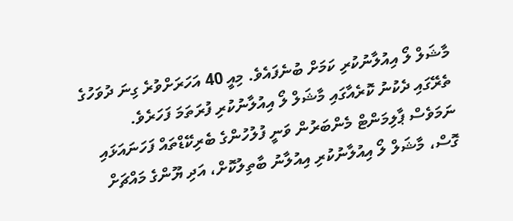މާޝަލް ލޯ އިއުލާނުކުރި ކަމަށް ބުނެފައެވެ. މިއީ 40 އަހަރަށްވުރެ ގިނަ ދުވަހުގެ ތެރޭގައި ދެކުނު ކޮރެއާގައި މާޝަލް ލޯ އިއުލާނުކުރި ފުރަތަމަ ފަހަރެވެ.
ނަމަވެސް ޕާލިމަންޓް މެންބަރުން ވަނީ ފުލުހުންގެ ބެރިކޭޑްތައް ފަހަނައަޅައި ގޮސް، މާޝަލް ލޯ އިއުލާނުކުރި އިއުލާނު ބާތިލުކޮށް، އަދި ޔޫންގެ މައްޗަށް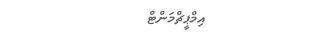އިމްޕީޗްމަންޓް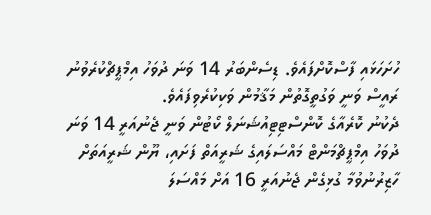ހުށަހަޅައި ފާސްކޮށްފައެވެ. ޑިސެންބަރު 14 ވަނަ ދުވަހު އިމްޕީޗްކުރެވުނު ރައީސް ވަނީ ވަގުތީގޮތުން މަޤާމުން ވަކިކުރެވިފައެވެ.
ދެކުނު ކޮރެއާގެ ކޮންސްޓިޓިއުޝަނަލް ކޯޓުން ވަނީ ޖެނުއަރީ 14 ވަނަ ދުވަހު އިމްޕީޗްމަންޓް މައްސަލައިގެ ޝަރީއަތް ފަށައި، ޔޫން ޝަރީއަތަށް ހާޒިރުނުވުމާ ގުޅިގެން ޖެނުއަރީ 16 އަށް މައްސަލަ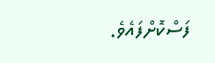ފަސްކޮށްފައެވެ.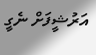އަރުޝީފަށް ނެގީ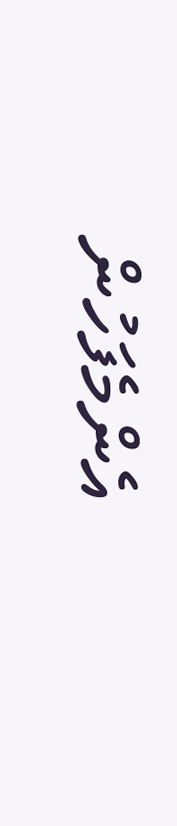އެންމެފަހުން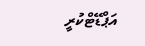އަޕްޑޭޓްކުރީ